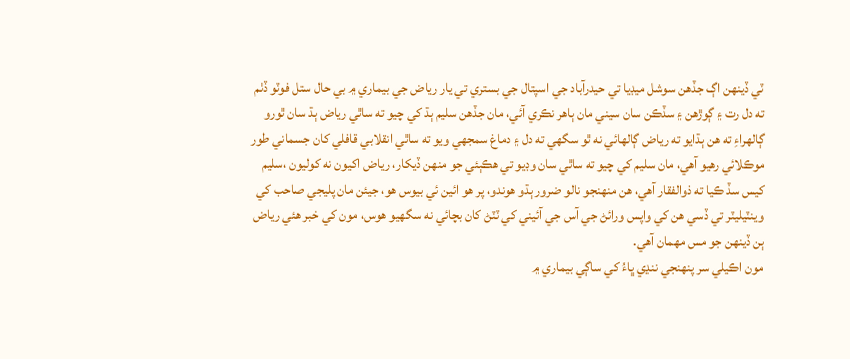ٽي ڏينهن اڳ جڏهن سوشل ميڊيا تي حيدرآباد جي اسپتال جي بستري تي يار رياض جي بيماري ۾ بي حال ستل فوٽو ڏٺم ته دل رت ۽ ڳوڙهن ۽ سڏڪن سان سيني مان ٻاهر نڪري آئي، مان جڏهن سليم ٻڌ کي چيو ته ساٿي رياض ٻڌ سان ٿورو ڳالهراءِ ته هن ٻڌايو ته رياض ڳالهائي نه ٿو سگهي ته دل ۽ دماغ سمجهي ويو ته ساٿي انقلابي قافلي کان جسماني طور موڪلائي رهيو آهي، مان سليم کي چيو ته ساٿي سان وڊيو تي هڪٻئي جو منهن ڏيکار، رياض اکيون نه کوليون ،سليم کيس سڏ ڪيا ته ذوالفقار آهي، هن منهنجو نالو ضرور ٻڌو هوندو، پر هو ائين ئي بيوس هو، جيئن مان پليجي صاحب کي وينٽيليٽر تي ڏسي هن کي واپس ورائڻ جي آس جي آئيني کي ٽٽڻ کان بچائي نه سگهيو هوس، مون کي خبر هئي رياض ٻن ڏينهن جو مس مهمان آهي.
مون اڪيلي سر پنهنجي ننڍي ڀاءُ کي ساڳي بيماري ۾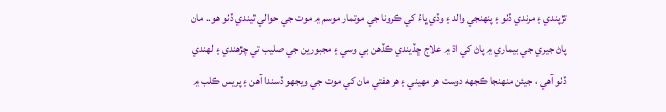تڙپندي ۽ مرندي ڏٺو ۽ پنهنجي والد ۽ وڏي ڀاءُ کي ڪرونا جي موتمار موسم ۾ موت جي حوالي ٿيندي ڏٺو هو.. مان پاڻ جيري جي بيماري ۾ پاڻ کي اڌ ۾ علاج ڇڏيندي ڪڏهن بي وسي ۽ مجبورين جي صليب تي چڙهندي ۽ لهندي ڏٺو آهي ، جيئن منهنجا ڪجهه دوست هر مهيني ۽ هر هفتي مان کي موت جي ويجهو ڏسندا آهن ۽ پريس ڪلب ۾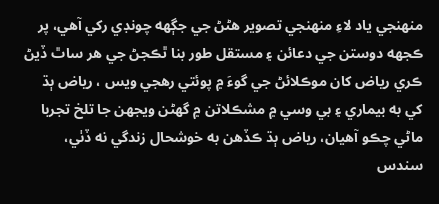منهنجي ياد لاءِ منهنجي تصوير هڻڻ جي جڳھه چونڊي رکي آهي، پر ڪجهه دوستن جي دعائن ۽ مستقل طور بنا ٿڪجڻ جي هر ساٿ ڏيڻ ڪري رياض کان موڪلائڻ جي گوءَ ۾ پوئتي رهجي ويس ، رياض ٻڌ کي به بيماري ۽ بي وسي ۾ مشڪلاتن ۾ گهڻن ويجهن جا تلخ تجربا ماڻي چڪو آهيان، رياض ٻڌ ڪڏهن به خوشحال زندگي نه ڏٺي، سندس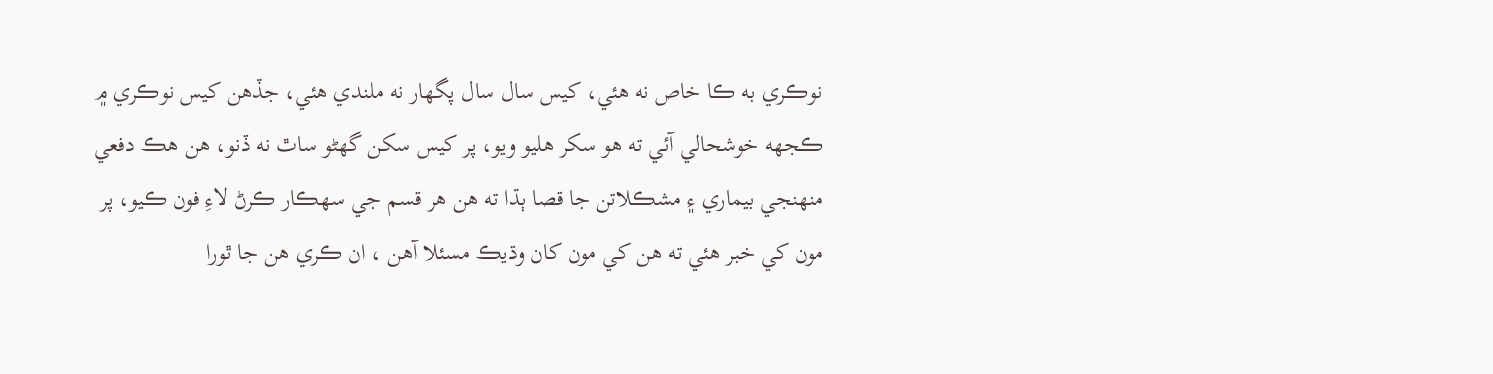نوڪري به ڪا خاص نه هئي، کيس سال سال پگهار نه ملندي هئي، جڏهن کيس نوڪري ۾ ڪجهه خوشحالي آئي ته هو سکر هليو ويو، پر کيس سکن گهڻو ساٿ نه ڏنو، هن هڪ دفعي منهنجي بيماري ۽ مشڪلاتن جا قصا ٻڌا ته هن هر قسم جي سهڪار ڪرڻ لاءِ فون ڪيو، پر مون کي خبر هئي ته هن کي مون کان وڌيڪ مسئلا آهن ، ان ڪري هن جا ٿورا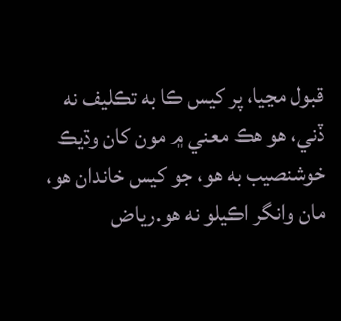قبول مڃيا، پر کيس ڪا به تڪليف نه ڏني، هو هڪ معني ۾ مون کان وڌيڪ خوشنصيب به هو، جو کيس خاندان هو، مان وانگر اڪيلو نه هو.رياض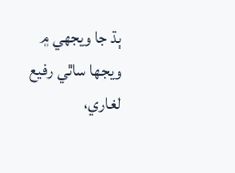ٻڌ جا ويجهي ۾ ويجھا ساٿي رفيع لغاري،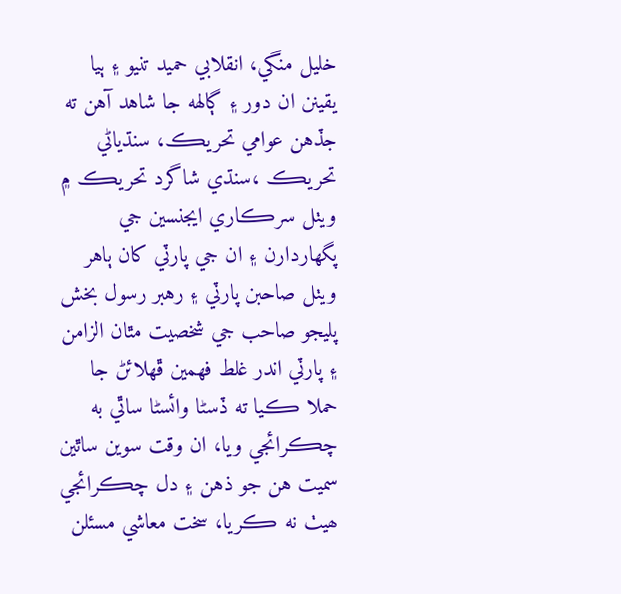خليل منگي، انقلابي حميد تنيو ۽ ٻيا يقينن ان دور ۽ ڳالهه جا شاهد آهن ته جڏهن عوامي تحريڪ، سنڌياڻي تحريڪ ،سنڌي شاگرد تحريڪ ۾ ويٺل سرڪاري ايجنسين جي پگهاردارن ۽ ان جي پارٽي کان ٻاهر ويٺل صاحبن پارٽي ۽ رهبر رسول بخش پليجو صاحب جي شخصيت مٿان الزامن ۽ پارٽي اندر غلط فهمين ڦهلائڻ جا حملا ڪيا ته ڏسڻا وائسڻا ساٿي به چڪرائجي ويا، ان وقت سوين ساٿين سميت هن جو ذهن ۽ دل چڪرائجي ھيٺ نه ڪريا، سخت معاشي مسئلن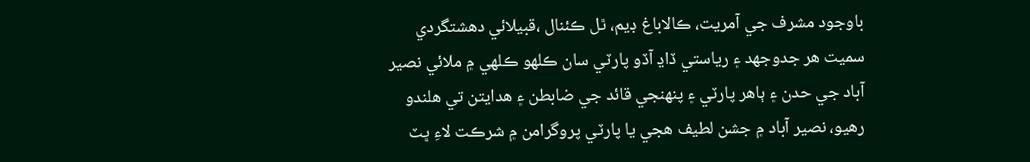باوجود مشرف جي آمريت، ڪالاباغ ڊيم، ٿل ڪئنال ،قبيلائي دهشتگردي سميت هر جدوجهد ۽ رياستي ڏاڍ آڏو پارٽي سان ڪلهو ڪلهي ۾ ملائي نصير آباد جي حدن ۽ ٻاهر پارٽي ۽ پنهنجي قائد جي ضابطن ۽ هدايتن تي هلندو رهيو، نصير آباد ۾ جشن لطيف هجي يا پارٽي پروگرامن ۾ شرڪت لاءِ ڀٽ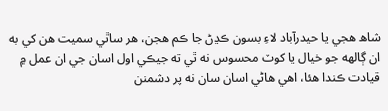شاھ هجي يا حيدرآباد لاءِ بسون ڪڍڻ جا ڪم هجن، هر ساٿي سميت هن کي به ان ڳالهه جو خيال يا کوٽ محسوس نه ٿي ته جيڪي اول اسان جي ان عمل ۾ قيادت ڪندا هئا، اهي هاڻي اسان سان نه پر دشمنن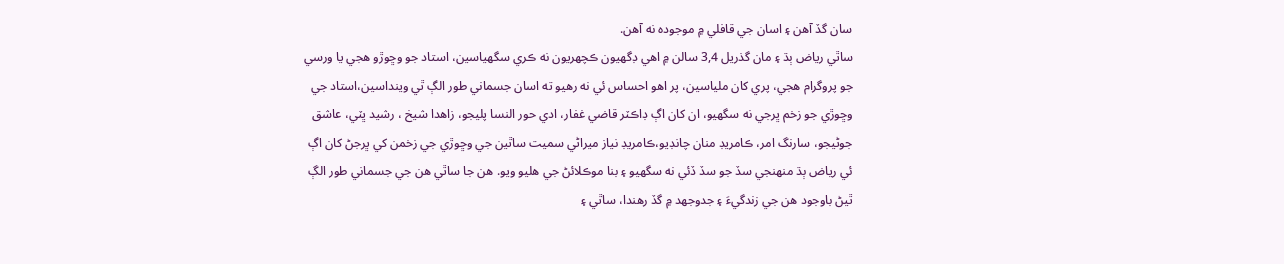سان گڏ آهن ۽ اسان جي قافلي ۾ موجوده نه آهن.
ساٿي رياض ٻڌ ۽ مان گذريل 3,4 سالن ۾ اهي ڊگهيون ڪچهريون نه ڪري سگهياسين، استاد جو وڇوڙو هجي يا ورسي جو پروگرام هجي، پري کان ملياسين، پر اهو احساس ئي نه رهيو ته اسان جسماني طور الڳ ٿي وينداسين،استاد جي وڇوڙي جو زخم ڀرجي نه سگهيو، ان کان اڳ ڊاڪٽر قاضي غفار، ادي حور النسا پليجو، زاهدا شيخ ، رشيد ڀٽي، عاشق جوڻيجو، سارنگ امر، ڪامريڊ منان چانڊيو،ڪامريڊ نياز ميراڻي سميت ساٿين جي وڇوڙي جي زخمن کي ڀرجڻ کان اڳ ئي رياض ٻڌ منهنجي سڏ جو سڏ ڏئي نه سگهيو ۽ بنا موڪلائڻ جي هليو ويو. هن جا ساٿي هن جي جسماني طور الڳ ٿيڻ باوجود هن جي زندگيءَ ۽ جدوجهد ۾ گڏ رهندا، ساٿي ۽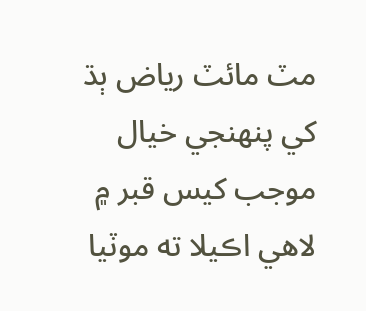مٽ مائٽ رياض ٻڌ کي پنهنجي خيال موجب کيس قبر ۾ لاهي اڪيلا ته موٽيا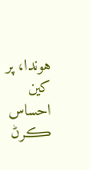هوندا، پر کين احساس ڪرڻ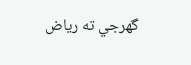گهرجي ته رياض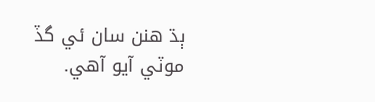ٻڌ هنن سان ئي گڏ موٽي آيو آهي.